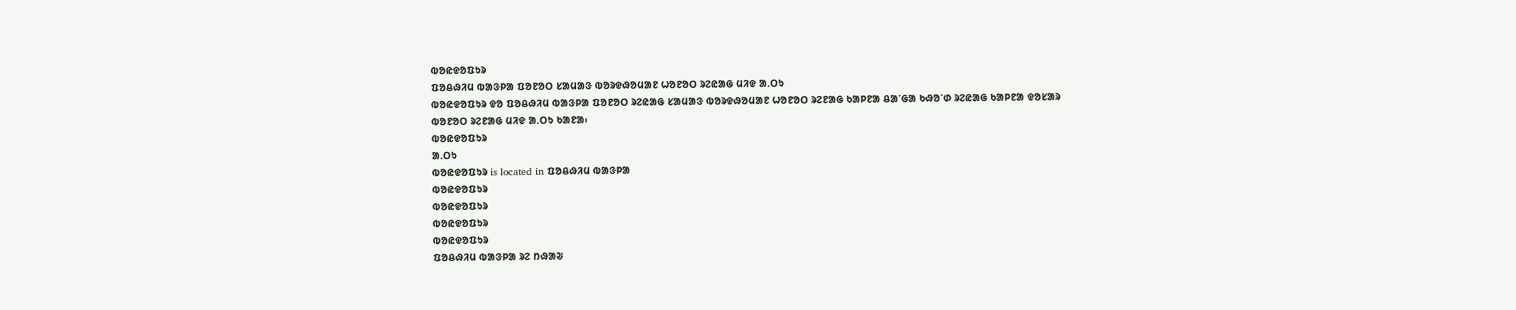ᱵᱚᱭᱫᱚᱯᱩᱨ
ᱯᱚᱪᱷᱤᱢ ᱵᱟᱝᱞᱟ ᱯᱚᱱᱚᱛ ᱥᱟᱢᱟᱝ ᱵᱚᱨᱫᱷᱚᱢᱟᱱ ᱦᱚᱱᱚᱛ ᱨᱮᱭᱟᱜ ᱢᱤᱫ ᱟᱹᱛᱩ
ᱵᱚᱭᱫᱚᱯᱩᱨ ᱫᱚ ᱯᱚᱪᱷᱤᱢ ᱵᱟᱝᱞᱟ ᱯᱚᱱᱚᱛ ᱨᱮᱭᱟᱜ ᱥᱟᱢᱟᱝ ᱵᱚᱨᱫᱷᱚᱢᱟᱱ ᱦᱚᱱᱚᱛ ᱨᱮᱱᱟᱜ ᱠᱟᱞᱱᱟ ᱪᱟᱸᱜᱟ ᱠᱷᱚᱸᱰ ᱨᱮᱭᱟᱜ ᱠᱟᱞᱱᱟ ᱫᱚᱥᱟᱨ ᱵᱚᱱᱚᱛ ᱨᱮᱱᱟᱜ ᱢᱤᱫ ᱟᱹᱛᱩ ᱠᱟᱱᱟ᱾
ᱵᱚᱭᱫᱚᱯᱩᱨ
ᱟᱹᱛᱩ
ᱵᱚᱭᱫᱚᱯᱩᱨ is located in ᱯᱚᱪᱷᱤᱢ ᱵᱟᱝᱞᱟ
ᱵᱚᱭᱫᱚᱯᱩᱨ
ᱵᱚᱭᱫᱚᱯᱩᱨ
ᱵᱚᱭᱫᱚᱯᱩᱨ
ᱵᱚᱭᱫᱚᱯᱩᱨ
ᱯᱚᱪᱷᱤᱢ ᱵᱟᱝᱞᱟ ᱨᱮ ᱴᱷᱟᱶ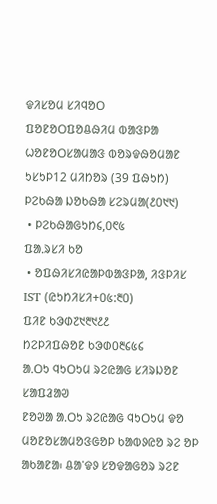ᱫᱤᱥᱚᱢ ᱥᱤᱧᱚᱛ
ᱯᱚᱱᱚᱛᱯᱚᱪᱷᱤᱢ ᱵᱟᱝᱞᱟ
ᱦᱚᱱᱚᱛᱥᱟᱢᱟᱝ ᱵᱚᱨᱫᱷᱚᱢᱟᱱ
ᱩᱥᱩᱞ12 ᱢᱤᱴᱚᱨ (39 ᱯᱷᱩᱴ)
ᱞᱮᱠᱷᱟ ᱡᱚᱠᱷᱟ ᱥᱮᱨᱢᱟ(᱒᱐᱑᱑)
 • ᱞᱮᱠᱷᱟᱜᱩᱴ᱔,᱐᱖᱕
ᱯᱟᱹᱨᱥᱤ ᱠᱚ
 • ᱚᱯᱷᱤᱥᱤᱭᱟᱞᱵᱟᱝᱞᱟ, ᱤᱝᱞᱤᱥ
IST (ᱭᱩᱴᱤᱥᱤ+᱐᱕:᱓᱐)
ᱯᱤᱱ ᱠᱳᱰ᱗᱑᱓᱑᱒᱒
ᱴᱮᱞᱤᱯᱷᱚᱱ ᱠᱳᱰ᱐᱓᱔᱕᱔
ᱟᱹᱛᱩ ᱧᱩᱛᱩᱢ ᱨᱮᱭᱟᱜ ᱥᱤᱨᱡᱚᱱ
ᱥᱟᱯᱲᱟᱣ
ᱱᱚᱣᱟ ᱟᱹᱛᱩ ᱨᱮᱭᱟᱜ ᱧᱩᱛᱩᱢ ᱫᱚ ᱢᱚᱱᱚᱥᱟᱢᱚᱝᱜᱚᱞ ᱠᱟᱵᱽᱭᱚ ᱨᱮ ᱚᱞ ᱟᱠᱟᱱᱟ᱾ ᱪᱟᱸᱫᱽ ᱥᱚᱫᱟᱜᱚᱨ ᱨᱮᱱ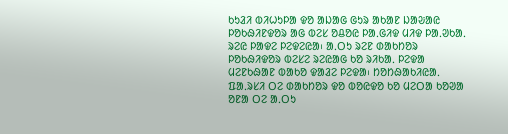ᱠᱩᱲᱤ ᱵᱤᱦᱩᱞᱟ ᱫᱚ ᱟᱡᱟᱜ ᱜᱩᱨ ᱟᱠᱟᱱ ᱡᱟᱶᱟᱭ ᱞᱚᱠᱷᱤᱱᱫᱚᱨ ᱟᱜ ᱵᱮᱥ ᱚᱪᱚᱭ ᱞᱟᱹᱜᱤᱫ ᱢᱤᱫ ᱞᱟᱹᱣᱠᱟᱹ ᱨᱮᱭ ᱞᱟᱫᱮ ᱞᱮᱫᱮᱭᱟ᱾ ᱟᱹᱛᱩ ᱨᱮᱱ ᱰᱟᱠᱴᱚᱨ ᱞᱚᱠᱷᱤᱫᱚᱨ ᱵᱮᱥᱮ ᱨᱮᱭᱟᱜ ᱠᱚ ᱨᱤᱠᱟᱹ ᱞᱮᱫᱟ ᱢᱮᱱᱠᱷᱟᱱ ᱵᱟᱠᱚ ᱫᱟᱲᱮ ᱞᱮᱫᱟ᱾ ᱴᱚᱴᱷᱟᱠᱤᱭᱟᱹ ᱯᱟᱹᱨᱥᱤ ᱛᱮ ᱰᱟᱠᱴᱚᱨ ᱫᱚ ᱵᱚᱭᱫᱚ ᱠᱚ ᱢᱮᱛᱟ ᱠᱚᱣᱟ ᱚᱱᱟ ᱛᱮ ᱟᱹᱛᱩ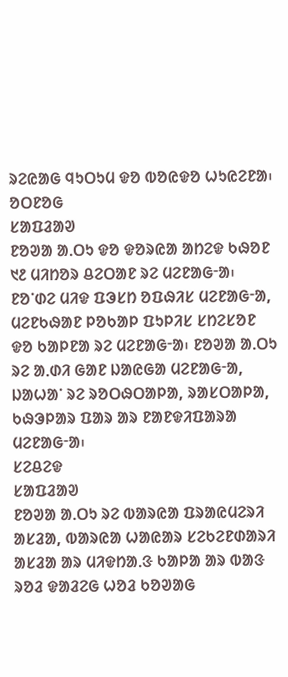ᱨᱮᱭᱟᱜ ᱧᱩᱛᱩᱢ ᱫᱚ ᱵᱚᱭᱫᱚ ᱦᱩᱭᱮᱱᱟ᱾
ᱚᱛᱱᱚᱜ
ᱥᱟᱯᱲᱟᱣ
ᱱᱚᱣᱟ ᱟᱹᱛᱩ ᱫᱚ ᱫᱚᱨᱭᱟ ᱟᱴᱮᱫ ᱠᱷᱚᱱ ᱑᱒ ᱢᱤᱴᱚᱨ ᱪᱮᱛᱟᱱ ᱨᱮ ᱢᱮᱱᱟᱜᱼᱟ᱾ ᱱᱚᱸᱰᱮ ᱢᱤᱫ ᱯᱳᱥᱴ ᱚᱯᱷᱤᱥ ᱢᱮᱱᱟᱜᱼᱟ, ᱢᱮᱱᱠᱷᱟᱱ ᱞᱚᱠᱟᱞ ᱯᱩᱞᱤᱥ ᱥᱴᱮᱥᱚᱱ ᱫᱚ ᱠᱟᱞᱱᱟ ᱨᱮ ᱢᱮᱱᱟᱜᱼᱟ᱾ ᱱᱚᱣᱟ ᱟᱹᱛᱩ ᱨᱮ ᱟᱹᱰᱤ ᱜᱟᱱ ᱡᱟᱭᱜᱟ ᱢᱮᱱᱟᱜᱼᱟ, ᱡᱟᱦᱟᱸ ᱨᱮ ᱨᱚᱛᱷᱛᱟᱞᱟ, ᱨᱟᱥᱛᱟᱞᱟ, ᱠᱷᱳᱞᱟᱨ ᱯᱟᱨ ᱟᱨ ᱱᱟᱱᱫᱤᱯᱟᱨᱟ ᱢᱮᱱᱟᱜᱼᱟ᱾
ᱥᱮᱪᱮᱫ
ᱥᱟᱯᱲᱟᱣ
ᱱᱚᱣᱟ ᱟᱹᱛᱩ ᱨᱮ ᱵᱟᱨᱭᱟ ᱯᱨᱟᱭᱢᱮᱨᱤ ᱟᱥᱲᱟ, ᱵᱟᱨᱭᱟ ᱦᱟᱭᱟᱨ ᱥᱮᱠᱮᱱᱰᱟᱨᱤ ᱟᱥᱲᱟ ᱟᱨ ᱢᱤᱫᱴᱟᱹᱝ ᱠᱟᱞᱟ ᱟᱨ ᱵᱟᱝ ᱨᱚᱲ ᱫᱟᱲᱮᱜ ᱦᱚᱲ ᱠᱚᱣᱟᱜ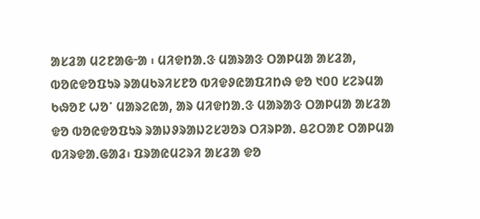ᱟᱥᱲᱟ ᱢᱮᱱᱟᱜᱼᱟ ᱾ ᱢᱤᱫᱴᱟᱹᱝ ᱢᱟᱨᱟᱝ ᱛᱟᱞᱢᱟ ᱟᱥᱲᱟ, ᱵᱚᱭᱫᱚᱯᱩᱨ ᱨᱟᱢᱠᱨᱤᱥᱱᱚ ᱵᱤᱫᱽᱭᱟᱯᱤᱴᱷ ᱫᱚ ᱑᱐᱐ ᱥᱮᱨᱢᱟ ᱠᱷᱚᱱ ᱦᱚᱸ ᱢᱟᱨᱮᱭᱟ, ᱟᱨ ᱢᱤᱫᱴᱟᱹᱝ ᱢᱟᱨᱟᱝ ᱛᱟᱞᱢᱟ ᱟᱥᱲᱟ ᱫᱚ ᱵᱚᱭᱫᱚᱯᱩᱨ ᱨᱟᱡᱽᱨᱟᱡᱮᱥᱣᱚᱨ ᱛᱤᱨᱞᱟᱹ ᱪᱮᱛᱟᱱ ᱛᱟᱞᱢᱟ ᱵᱤᱨᱫᱟᱹᱜᱟᱲ᱾ ᱯᱨᱟᱭᱢᱮᱨᱤ ᱟᱥᱲᱟ ᱫᱚ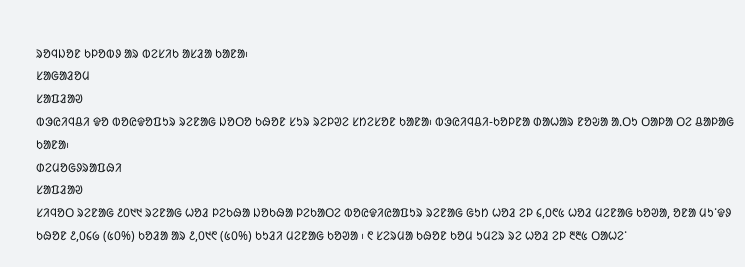ᱨᱚᱧᱡᱚᱱ ᱠᱞᱚᱵᱽ ᱟᱨ ᱵᱮᱥᱤᱠ ᱟᱥᱲᱟ ᱠᱟᱱᱟ᱾
ᱥᱟᱜᱟᱲᱚᱢ
ᱥᱟᱯᱲᱟᱣ
ᱵᱳᱭᱤᱧᱪᱤ ᱫᱚ ᱵᱚᱭᱫᱚᱯᱩᱨ ᱨᱮᱱᱟᱜ ᱡᱚᱛᱚ ᱠᱷᱚᱱ ᱥᱩᱨ ᱨᱮᱞᱣᱮ ᱥᱴᱮᱥᱚᱱ ᱠᱟᱱᱟ᱾ ᱵᱳᱭᱤᱧᱪᱤ-ᱠᱚᱞᱱᱟ ᱰᱟᱦᱟᱨ ᱱᱚᱶᱟ ᱟᱹᱛᱩ ᱛᱟᱞᱟ ᱛᱮ ᱪᱟᱞᱟᱜ ᱠᱟᱱᱟ᱾
ᱰᱮᱢᱚᱜᱽᱨᱟᱯᱷᱤ
ᱥᱟᱯᱲᱟᱣ
ᱥᱤᱧᱚᱛ ᱨᱮᱱᱟᱜ ᱒᱐᱑᱑ ᱨᱮᱱᱟᱜ ᱦᱚᱲ ᱞᱮᱠᱷᱟ ᱡᱚᱠᱷᱟ ᱞᱮᱠᱟᱛᱮ ᱵᱚᱭᱫᱤᱭᱟᱯᱩᱨ ᱨᱮᱱᱟᱜ ᱜᱩᱴ ᱦᱚᱲ ᱮᱞ ᱔,᱐᱖᱕ ᱦᱚᱲ ᱢᱮᱱᱟᱜ ᱠᱚᱣᱟ, ᱚᱱᱟ ᱢᱩᱸᱫᱽ ᱠᱷᱚᱱ ᱒,᱐᱔᱙ (᱕᱐%) ᱠᱚᱲᱟ ᱟᱨ ᱒,᱐᱑᱖ (᱕᱐%) ᱠᱩᱲᱤ ᱢᱮᱱᱟᱜ ᱠᱚᱣᱟ ᱾ ᱖ ᱥᱮᱨᱢᱟ ᱠᱷᱚᱱ ᱠᱚᱢ ᱩᱢᱮᱨ ᱨᱮ ᱦᱚᱲ ᱮᱞ ᱓᱓᱕ ᱛᱟᱦᱮᱸ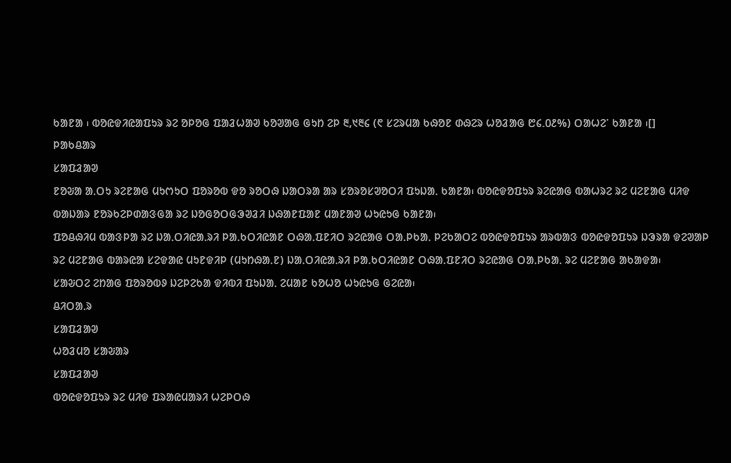ᱠᱟᱱᱟ ᱾ ᱵᱚᱭᱫᱤᱭᱟᱯᱩᱨ ᱨᱮ ᱚᱞᱚᱜ ᱯᱟᱲᱦᱟᱣ ᱠᱚᱣᱟᱜ ᱜᱩᱴ ᱮᱞ ᱓,᱑᱓᱔ (᱖ ᱥᱮᱨᱢᱟ ᱠᱷᱚᱱ ᱰᱷᱮᱨ ᱦᱚᱲᱟᱜ ᱘᱔.᱐᱒%) ᱛᱟᱦᱮᱸ ᱠᱟᱱᱟ ᱾[]
ᱞᱟᱠᱪᱟᱨ
ᱥᱟᱯᱲᱟᱣ
ᱱᱚᱶᱟ ᱟᱹᱛᱩ ᱨᱮᱱᱟᱜ ᱢᱩᱬᱩᱛ ᱯᱚᱨᱚᱵ ᱫᱚ ᱨᱚᱛᱷ ᱡᱟᱛᱨᱟ ᱟᱨ ᱥᱚᱨᱚᱥᱣᱚᱛᱤ ᱯᱩᱡᱟᱹ ᱠᱟᱱᱟ᱾ ᱵᱚᱭᱫᱚᱯᱩᱨ ᱨᱮᱭᱟᱜ ᱵᱟᱦᱨᱮ ᱨᱮ ᱢᱮᱱᱟᱜ ᱢᱤᱫ ᱵᱟᱡᱟᱨ ᱱᱚᱨᱠᱮᱞᱰᱟᱝᱜᱟ ᱨᱮ ᱡᱚᱜᱚᱛᱜᱳᱣᱲᱤ ᱡᱷᱟᱱᱯᱟᱱ ᱢᱟᱱᱟᱣ ᱦᱩᱭᱩᱜ ᱠᱟᱱᱟ᱾
ᱯᱚᱪᱷᱤᱢ ᱵᱟᱝᱞᱟ ᱨᱮ ᱡᱟᱹᱛᱤᱭᱟᱹᱨᱤ ᱞᱟᱹᱠᱛᱤᱭᱟᱱ ᱛᱷᱟᱹᱯᱱᱤᱛ ᱨᱮᱭᱟᱜ ᱛᱟᱹᱞᱠᱟᱹ ᱞᱮᱠᱟᱛᱮ ᱵᱚᱭᱫᱚᱯᱩᱨ ᱟᱨᱵᱟᱝ ᱵᱚᱭᱫᱚᱯᱩᱨ ᱡᱳᱨᱟ ᱫᱮᱣᱟᱞ ᱨᱮ ᱢᱮᱱᱟᱜ ᱵᱟᱨᱭᱟ ᱥᱮᱫᱟᱭ ᱢᱩᱱᱫᱤᱞ (ᱢᱩᱴᱷᱟᱹᱱ) ᱡᱟᱹᱛᱤᱭᱟᱹᱨᱤ ᱞᱟᱹᱠᱛᱤᱭᱟᱱ ᱛᱷᱟᱹᱯᱱᱤᱛ ᱨᱮᱭᱟᱜ ᱛᱟᱹᱞᱠᱟᱹ ᱨᱮ ᱢᱮᱱᱟᱜ ᱟᱠᱟᱫᱟ᱾
ᱥᱟᱶᱛᱮ ᱮᱴᱟᱜ ᱯᱚᱨᱚᱵᱽ ᱡᱮᱞᱮᱠᱟ ᱫᱤᱵᱤ ᱯᱩᱡᱟᱹ ᱮᱢᱟᱱ ᱠᱚᱦᱚ ᱦᱩᱭᱩᱜ ᱜᱮᱭᱟ᱾
ᱪᱤᱛᱟᱹᱨ
ᱥᱟᱯᱲᱟᱣ
ᱦᱚᱲᱢᱚ ᱥᱟᱶᱟᱨ
ᱥᱟᱯᱲᱟᱣ
ᱵᱚᱭᱫᱚᱯᱩᱨ ᱨᱮ ᱢᱤᱫ ᱯᱨᱟᱭᱢᱟᱨᱤ ᱦᱮᱞᱛᱷ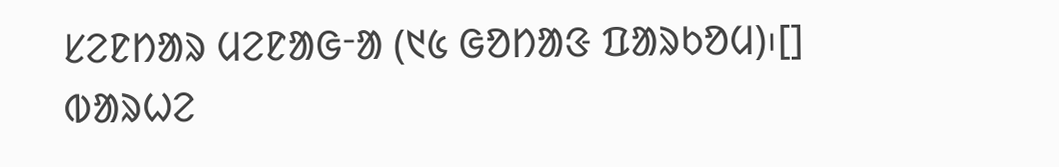ᱥᱮᱱᱴᱟᱨ ᱢᱮᱱᱟᱜᱼᱟ (᱑᱕ ᱜᱚᱴᱟᱝ ᱯᱟᱨᱠᱚᱢ)᱾[]
ᱵᱟᱨᱦᱮ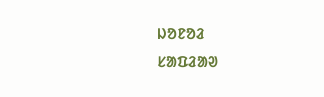ᱡᱚᱱᱚᱲ
ᱥᱟᱯᱲᱟᱣ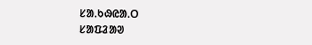ᱥᱟᱹᱠᱷᱭᱟᱹᱛ
ᱥᱟᱯᱲᱟᱣ